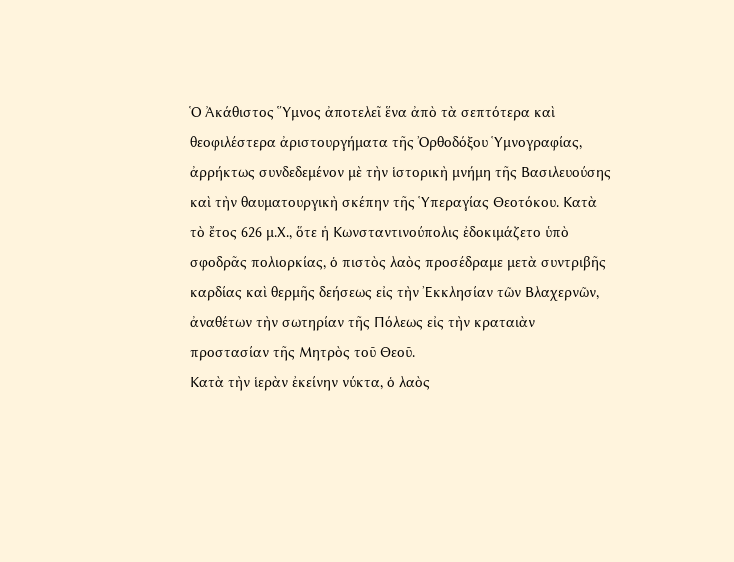Ὁ Ἀκάθιστος Ὕμνος ἀποτελεῖ ἕνα ἀπὸ τὰ σεπτότερα καὶ θεοφιλέστερα ἀριστουργήματα τῆς Ὀρθοδόξου Ὑμνογραφίας, ἀρρήκτως συνδεδεμένον μὲ τὴν ἱστορικὴ μνήμη τῆς Βασιλευούσης καὶ τὴν θαυματουργικὴ σκέπην τῆς Ὑπεραγίας Θεοτόκου. Κατὰ τὸ ἔτος 626 μ.Χ., ὅτε ἡ Κωνσταντινούπολις ἐδοκιμάζετο ὑπὸ σφοδρᾶς πολιορκίας, ὁ πιστὸς λαὸς προσέδραμε μετὰ συντριβῆς καρδίας καὶ θερμῆς δεήσεως εἰς τὴν Ἐκκλησίαν τῶν Βλαχερνῶν, ἀναθέτων τὴν σωτηρίαν τῆς Πόλεως εἰς τὴν κραταιὰν προστασίαν τῆς Μητρὸς τοῦ Θεοῦ.
Κατὰ τὴν ἱερὰν ἐκείνην νύκτα, ὁ λαὸς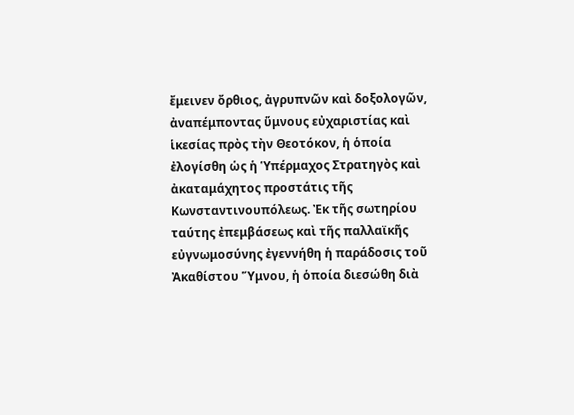ἔμεινεν ὄρθιος, ἀγρυπνῶν καὶ δοξολογῶν, ἀναπέμποντας ὕμνους εὐχαριστίας καὶ ἱκεσίας πρὸς τὴν Θεοτόκον, ἡ ὁποία ἐλογίσθη ὡς ἡ Ὑπέρμαχος Στρατηγὸς καὶ ἀκαταμάχητος προστάτις τῆς Κωνσταντινουπόλεως. Ἐκ τῆς σωτηρίου ταύτης ἐπεμβάσεως καὶ τῆς παλλαϊκῆς εὐγνωμοσύνης ἐγεννήθη ἡ παράδοσις τοῦ Ἀκαθίστου Ὕμνου, ἡ ὁποία διεσώθη διὰ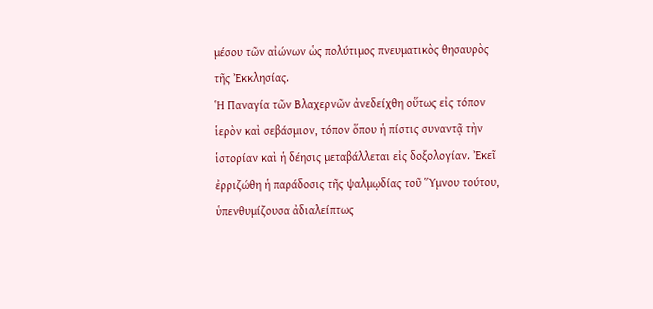μέσου τῶν αἰώνων ὡς πολύτιμος πνευματικὸς θησαυρὸς τῆς Ἐκκλησίας.
Ἡ Παναγία τῶν Βλαχερνῶν ἀνεδείχθη οὕτως εἰς τόπον ἱερὸν καὶ σεβάσμιον, τόπον ὅπου ἡ πίστις συναντᾷ τὴν ἱστορίαν καὶ ἡ δέησις μεταβάλλεται εἰς δοξολογίαν. Ἐκεῖ ἐρριζώθη ἡ παράδοσις τῆς ψαλμῳδίας τοῦ Ὕμνου τούτου, ὑπενθυμίζουσα ἀδιαλείπτως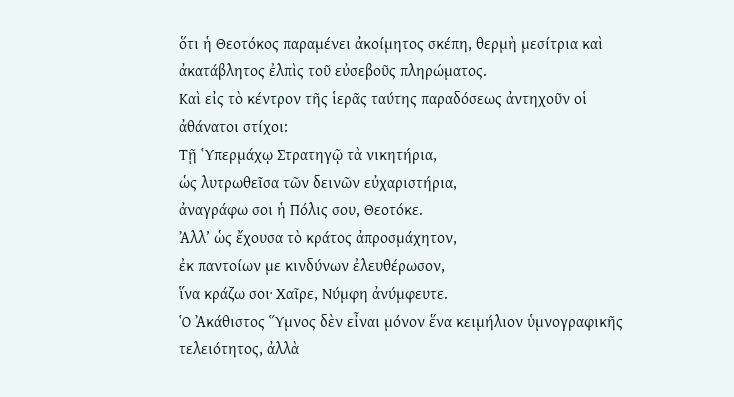ὅτι ἡ Θεοτόκος παραμένει ἀκοίμητος σκέπη, θερμὴ μεσίτρια καὶ ἀκατάβλητος ἐλπὶς τοῦ εὐσεβοῦς πληρώματος.
Καὶ εἰς τὸ κέντρον τῆς ἱερᾶς ταύτης παραδόσεως ἀντηχοῦν οἱ ἀθάνατοι στίχοι:
Τῇ Ὑπερμάχῳ Στρατηγῷ τὰ νικητήρια,
ὡς λυτρωθεῖσα τῶν δεινῶν εὐχαριστήρια,
ἀναγράφω σοι ἡ Πόλις σου, Θεοτόκε.
Ἀλλ’ ὡς ἔχουσα τὸ κράτος ἀπροσμάχητον,
ἐκ παντοίων με κινδύνων ἐλευθέρωσον,
ἵνα κράζω σοι· Χαῖρε, Νύμφη ἀνύμφευτε.
Ὁ Ἀκάθιστος Ὕμνος δὲν εἶναι μόνον ἕνα κειμήλιον ὑμνογραφικῆς τελειότητος, ἀλλὰ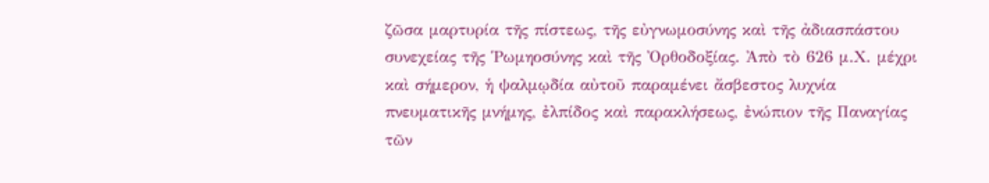ζῶσα μαρτυρία τῆς πίστεως, τῆς εὐγνωμοσύνης καὶ τῆς ἀδιασπάστου συνεχείας τῆς Ῥωμηοσύνης καὶ τῆς Ὀρθοδοξίας. Ἀπὸ τὸ 626 μ.Χ. μέχρι καὶ σήμερον, ἡ ψαλμῳδία αὐτοῦ παραμένει ἄσβεστος λυχνία πνευματικῆς μνήμης, ἐλπίδος καὶ παρακλήσεως, ἐνώπιον τῆς Παναγίας τῶν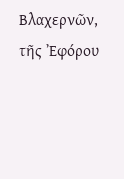Βλαχερνῶν, τῆς Ἐφόρου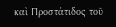καὶ Προστάτιδος τοῦ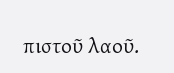πιστοῦ λαοῦ.